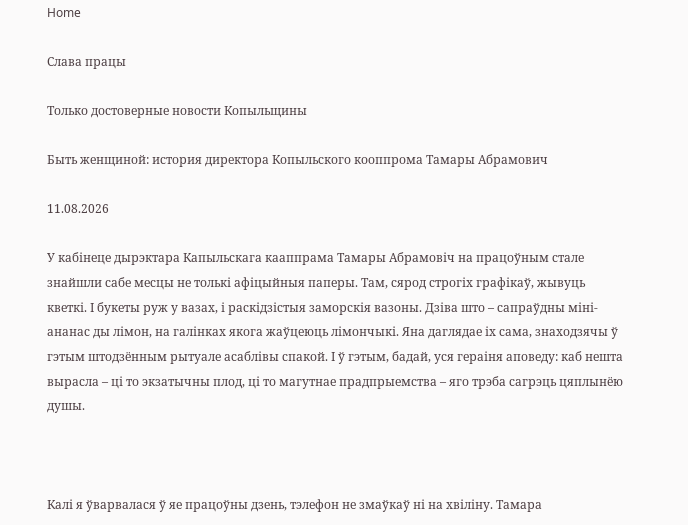Home

Слава працы

Только достоверные новости Копыльщины

Быть женщиной: история директора Копыльского кооппрома Тамары Абрамович

11.08.2026

У кабінеце дырэктара Капыльскага кааппрама Тамары Абрамовіч на працоўным стале знайшли сабе месцы не толькі афіцыйныя паперы. Там, сярод строгіх графікаў, жывуць кветкі. І букеты руж у вазах, і раскідзістыя заморскія вазоны. Дзіва што – сапраўдны міні-ананас ды лімон, на галінках якога жаўцеюць лімончыкі. Яна даглядае іх сама, знаходзячы ў гэтым штодзённым рытуале асаблівы спакой. І ў гэтым, бадай, уся гераіня аповеду: каб нешта вырасла – ці то экзатычны плод, ці то магутнае прадпрыемства – яго трэба сагрэць цяплынёю душы.



Калі я ўварвалася ў яе працоўны дзень, тэлефон не змаўкаў ні на хвіліну. Тамара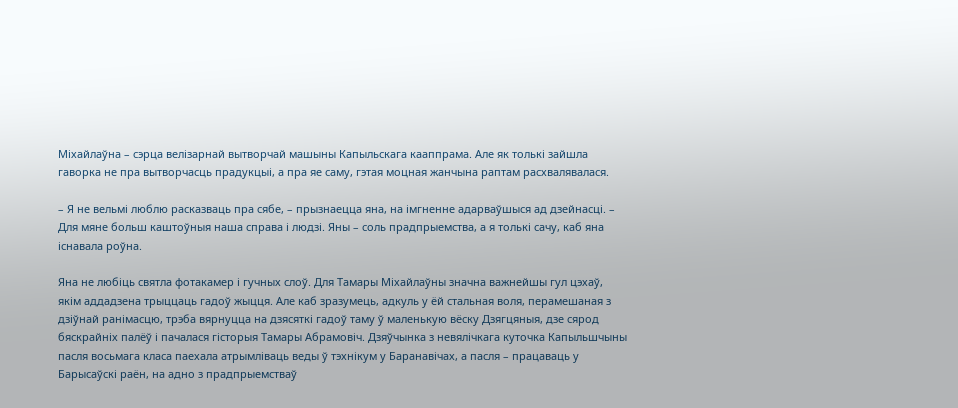Міхайлаўна – сэрца велізарнай вытворчай машыны Капыльскага кааппрама. Але як толькі зайшла гаворка не пра вытворчасць прадукцыі, а пра яе саму, гэтая моцная жанчына раптам расхвалявалася.

– Я не вельмі люблю расказваць пра сябе, – прызнаецца яна, на імгненне адарваўшыся ад дзейнасці. – Для мяне больш каштоўныя наша справа і людзі. Яны – соль прадпрыемства, а я толькі сачу, каб яна існавала роўна.

Яна не любіць святла фотакамер і гучных слоў. Для Тамары Міхайлаўны значна важнейшы гул цэхаў, якім аддадзена трыццаць гадоў жыцця. Але каб зразумець, адкуль у ёй стальная воля, перамешаная з дзіўнай ранімасцю, трэба вярнуцца на дзясяткі гадоў таму ў маленькую вёску Дзягцяныя, дзе сярод бяскрайніх палёў і пачалася гісторыя Тамары Абрамовіч. Дзяўчынка з невялічкага куточка Капыльшчыны пасля восьмага класа паехала атрымліваць веды ў тэхнікум у Баранавічах, а пасля – працаваць у Барысаўскі раён, на адно з прадпрыемстваў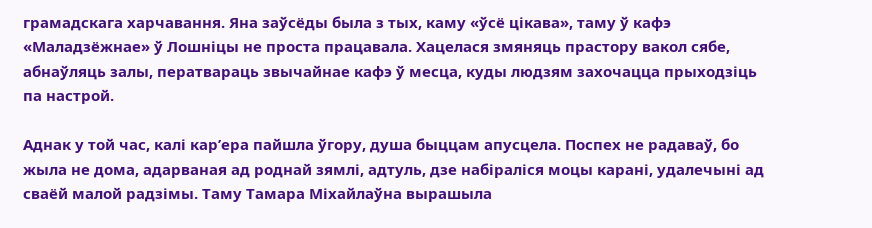грамадскага харчавання. Яна заўсёды была з тых, каму «ўсё цікава», таму ў кафэ «Маладзёжнае» ў Лошніцы не проста працавала. Хацелася змяняць прастору вакол сябе, абнаўляць залы, ператвараць звычайнае кафэ ў месца, куды людзям захочацца прыходзіць па настрой.

Аднак у той час, калі кар’ера пайшла ўгору, душа быццам апусцела. Поспех не радаваў, бо жыла не дома, адарваная ад роднай зямлі, адтуль, дзе набіраліся моцы карані, удалечыні ад сваёй малой радзімы. Таму Тамара Міхайлаўна вырашыла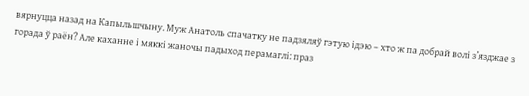вярнуцца назад на Капыльшчыну. Муж Анатоль спачатку не падзяляў гэтую ідэю – хто ж па добрай волі з’язджае з горада ў раён? Але каханне і мяккі жаночы падыход перамаглі: праз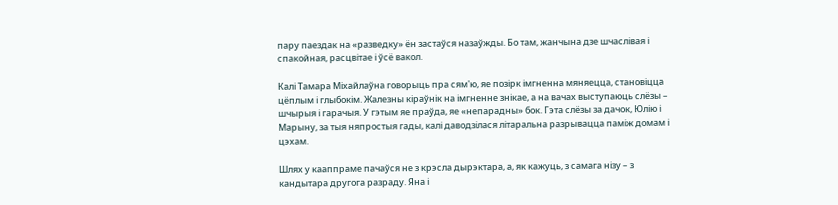пару паездак на «разведку» ён застаўся назаўжды. Бо там, жанчына дзе шчаслівая і спакойная, расцвітае і ўсё вакол.

Калі Тамара Міхайлаўна говорыць пра сям'ю, яе позірк імгненна мяняецца, становіцца цёплым і глыбокім. Жалезны кіраўнік на імгненне знікае, а на вачах выступаюць слёзы – шчырыя і гарачыя. У гэтым яе праўда, яе «непарадны» бок. Гэта слёзы за дачок, Юлію і Марыну, за тыя няпростыя гады, калі даводзілася літаральна разрывацца паміж домам і цэхам.

Шлях у кааппраме пачаўся не з крэсла дырэктара, а, як кажуць, з самага нізу – з кандытара другога разраду. Яна і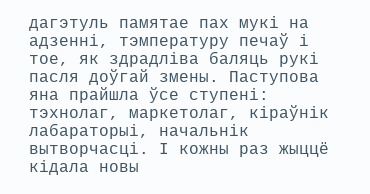дагэтуль памятае пах мукі на адзенні, тэмпературу печаў і тое, як здрадліва баляць рукі пасля доўгай змены. Паступова яна прайшла ўсе ступені: тэхнолаг, маркетолаг, кіраўнік лабараторыі, начальнік вытворчасці. І кожны раз жыццё кідала новы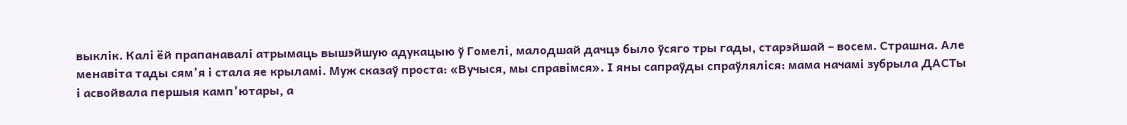выклік. Калі ёй прапанавалі атрымаць вышэйшую адукацыю ў Гомелі, малодшай дачцэ было ўсяго тры гады, старэйшай – восем. Страшна. Але менавіта тады сям’я і стала яе крыламі. Муж сказаў проста: «Вучыся, мы справімся». І яны сапраўды спраўляліся: мама начамі зубрыла ДАСТы і асвойвала першыя камп’ютары, а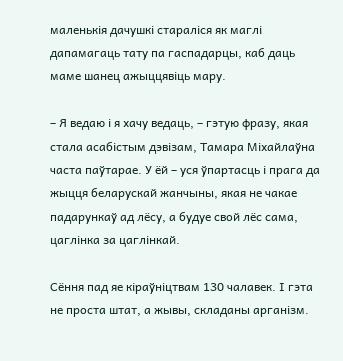маленькія дачушкі стараліся як маглі дапамагаць тату па гаспадарцы, каб даць маме шанец ажыццявіць мару.

– Я ведаю і я хачу ведаць, – гэтую фразу, якая стала асабістым дэвізам, Тамара Міхайлаўна часта паўтарае. У ёй – уся ўпартасць і прага да жыцця беларускай жанчыны, якая не чакае падарункаў ад лёсу, а будуе свой лёс сама, цаглінка за цаглінкай.

Сёння пад яе кіраўніцтвам 130 чалавек. І гэта не проста штат, а жывы, складаны арганізм.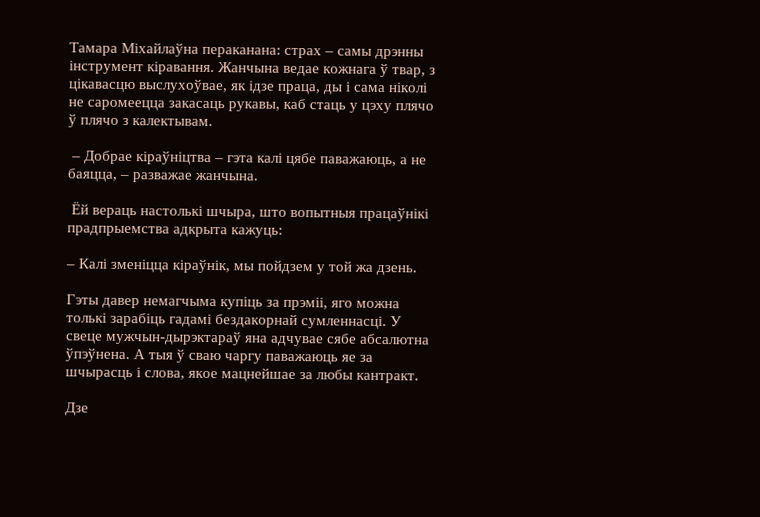Тамара Міхайлаўна пераканана: страх – самы дрэнны інструмент кіравання. Жанчына ведае кожнага ў твар, з цікавасцю выслухоўвае, як ідзе праца, ды і сама ніколі не саромеецца закасаць рукавы, каб стаць у цэху плячо ў плячо з калектывам.

 – Добрае кіраўніцтва – гэта калі цябе паважаюць, а не баяцца, – разважае жанчына.

 Ёй вераць настолькі шчыра, што вопытныя працаўнікі прадпрыемства адкрыта кажуць:

– Калі зменіцца кіраўнік, мы пойдзем у той жа дзень.

Гэты давер немагчыма купіць за прэміі, яго можна толькі зарабіць гадамі бездакорнай сумленнасці. У свеце мужчын-дырэктараў яна адчувае сябе абсалютна ўпэўнена. А тыя ў сваю чаргу паважаюць яе за шчырасць і слова, якое мацнейшае за любы кантракт.

Дзе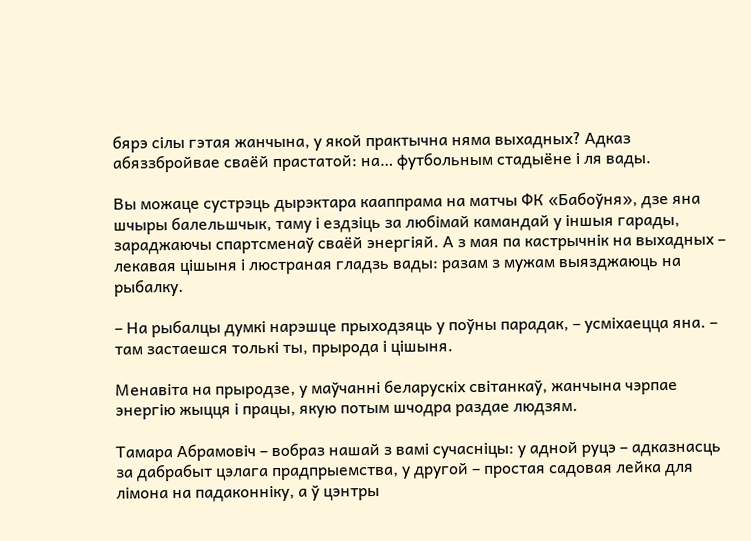бярэ сілы гэтая жанчына, у якой практычна няма выхадных? Адказ абяззбройвае сваёй прастатой: на… футбольным стадыёне і ля вады.

Вы можаце сустрэць дырэктара кааппрама на матчы ФК «Бабоўня», дзе яна шчыры балельшчык, таму і ездзіць за любімай камандай у іншыя гарады, зараджаючы спартсменаў сваёй энергіяй. А з мая па кастрычнік на выхадных – лекавая цішыня і люстраная гладзь вады: разам з мужам выязджаюць на рыбалку.

– На рыбалцы думкі нарэшце прыходзяць у поўны парадак, – усміхаецца яна. – там застаешся толькі ты, прырода і цішыня.

Менавіта на прыродзе, у маўчанні беларускіх світанкаў, жанчына чэрпае энергію жыцця і працы, якую потым шчодра раздае людзям.

Тамара Абрамовіч – вобраз нашай з вамі сучасніцы: у адной руцэ – адказнасць за дабрабыт цэлага прадпрыемства, у другой – простая садовая лейка для лімона на падаконніку, а ў цэнтры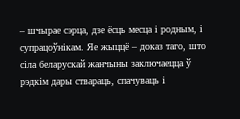– шчырае сэрца, дзе ёсць месца і родным, і супрацоўнікам. Яе жыццё – доказ таго, што сіла беларускай жанчыны заключаецца ў рэдкім дары ствараць, спачуваць і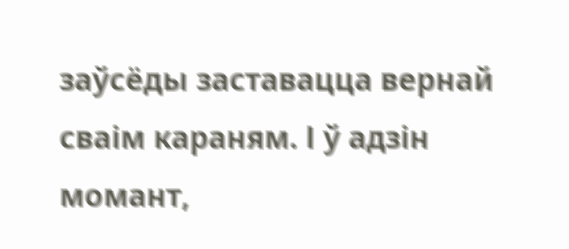заўсёды заставацца вернай сваім караням. І ў адзін момант,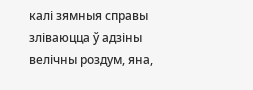калі зямныя справы зліваюцца ў адзіны велічны роздум, яна,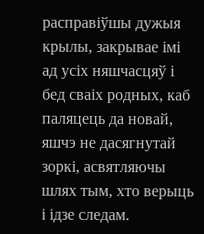расправіўшы дужыя крылы, закрывае імі ад усіх няшчасцяў і бед сваіх родных, каб паляцець да новай, яшчэ не дасягнутай зоркі, асвятляючы шлях тым, хто верыць і ідзе следам.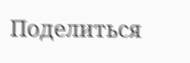Поделиться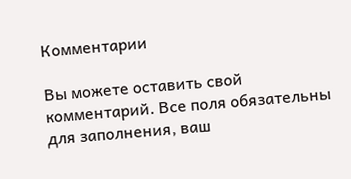Комментарии

Вы можете оставить свой комментарий. Все поля обязательны для заполнения, ваш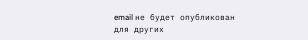email не будет опубликован для других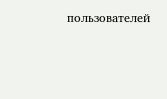пользователей